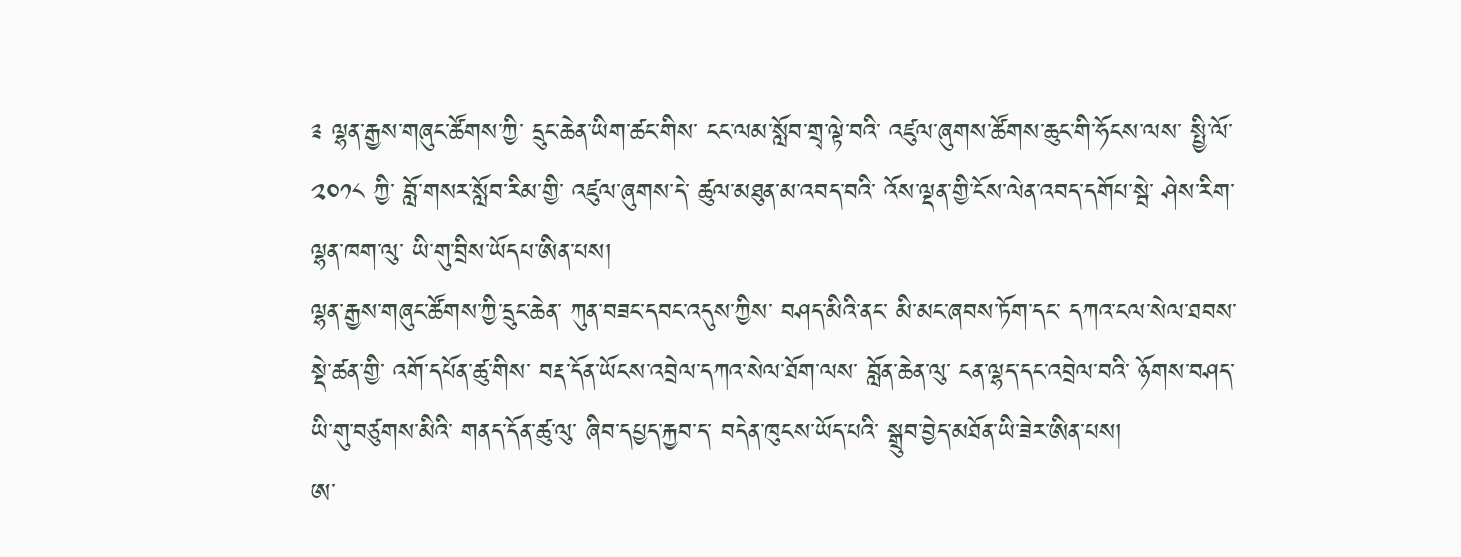༉ ལྷན་རྒྱས་གཞུང་ཚོགས་ཀྱི་ དྲུང་ཆེན་ཡིག་ཚང་གིས་ ངང་ལམ་སློབ་གྲྭ་ལྟེ་བའི་ འཛུལ་ཞུགས་ཚོགས་ཆུང་གི་ཧོངས་ལས་ སྤྱི་ལོ་༢༠༡༨ ཀྱི་ བློ་གསར་སློབ་རིམ་གྱི་ འཛུལ་ཞུགས་དེ་ ཚུལ་མཐུན་མ་འབད་བའི་ འོས་ལྡན་གྱི་ངོས་ལེན་འབད་དགོཔ་སྦེ་ ཤེས་རིག་ལྷན་ཁག་ལུ་ ཡི་གུ་བྲིས་ཡོདཔ་ཨིན་པས།
ལྷན་རྒྱས་གཞུང་ཚོགས་ཀྱི་དྲུང་ཆེན་ ཀུན་བཟང་དབང་འདུས་ཀྱིས་ བཤད་མིའི་ནང་ མི་མང་ཞབས་ཏོག་དང་ དཀའ་ངལ་སེལ་ཐབས་སྡེ་ཚན་གྱི་ འགོ་དཔོན་ཚུ་གིས་ བརྡ་དོན་ཡོངས་འབྲེལ་དཀའ་སེལ་ཐོག་ལས་ བློན་ཆེན་ལུ་ ངན་ལྷད་དང་འབྲེལ་བའི་ ཉོགས་བཤད་ཡི་གུ་བཙུགས་མིའི་ གནད་དོན་ཚུ་ལུ་ ཞིབ་དཔྱད་རྐྱབ་ད་ བདེན་ཁུངས་ཡོད་པའི་ སྒྲུབ་བྱེད་མཐོན་ཡི་ཟེར་ཨིན་པས།
ཨ་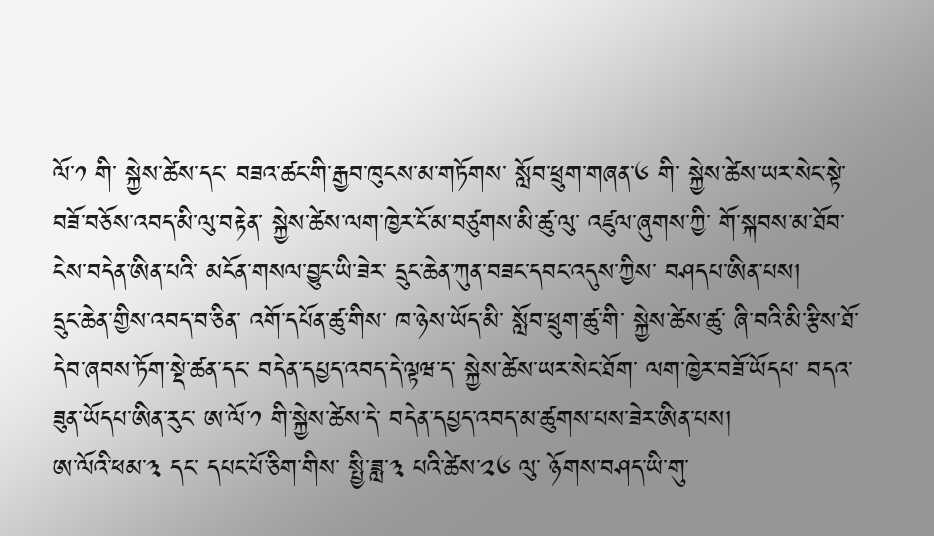ལོ་༡ གི་ སྐྱེས་ཚེས་དང་ བཟའ་ཚང་གི་རྒྱབ་ཁུངས་མ་གཏོགས་ སློབ་ཕྲུག་གཞན་༦ གི་ སྐྱེས་ཚེས་ཡར་སེང་སྟེ་ བཟོ་བཅོས་འབད་མི་ལུ་བརྟེན་ སྐྱེས་ཚེས་ལག་ཁྱེར་ངོ་མ་བཙུགས་མི་ཚུ་ལུ་ འཛུལ་ཞུགས་ཀྱི་ གོ་སྐབས་མ་ཐོབ་ ངེས་བདེན་ཨིན་པའི་ མངོན་གསལ་བྱུང་ཡི་ཟེར་ དྲུང་ཆེན་ཀུན་བཟང་དབང་འདུས་ཀྱིས་ བཤདཔ་ཨིན་པས།
དྲུང་ཆེན་གྱིས་འབད་བ་ཅིན་ འགོ་དཔོན་ཚུ་གིས་ ཁ་ཉེས་ཡོད་མི་ སློབ་ཕྲུག་ཚུ་གི་ སྐྱེས་ཚེས་ཚུ་ ཞི་བའི་མི་རྩིས་ཐོ་དེབ་ཞབས་ཏོག་སྡེ་ཚན་དང་ བདེན་དཔྱད་འབད་དེ་ལྟཝ་ད་ སྐྱེས་ཚེས་ཡར་སེང་ཐོག་ ལག་ཁྱེར་བཟོ་ཡོདཔ་ བདའ་ཟུན་ཡོདཔ་ཨིན་རུང་ ཨ་ལོ་༡ གི་སྐྱེས་ཚེས་དེ་ བདེན་དཔྱད་འབད་མ་ཚུགས་པས་ཟེར་ཨིན་པས།
ཨ་ལོའི་ཕམ་༣ དང་ དཔང་པོ་ཅིག་གིས་ སྤྱི་ཟླ་༣ པའི་ཚེས་༢༦ ལུ་ ཉོགས་བཤད་ཡི་གུ་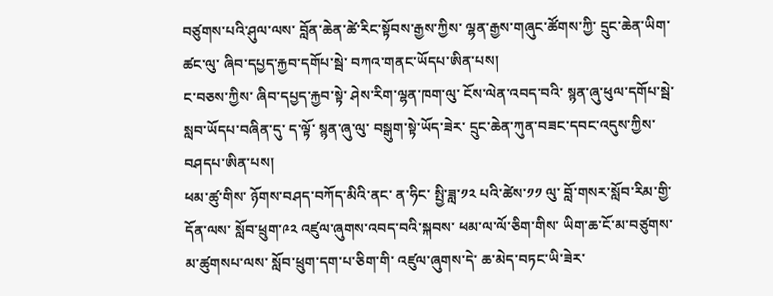བཙུགས་པའི་ཤུལ་ལས་ བློན་ཆེན་ཚེ་རིང་སྟོབས་རྒྱས་ཀྱིས་ ལྷན་རྒྱས་གཞུང་ཚོགས་ཀྱི་ དྲུང་ཆེན་ཡིག་ཚང་ལུ་ ཞིབ་དཔྱད་རྐྱབ་དགོཔ་སྦེ་ བཀའ་གནང་ཡོདཔ་ཨིན་པས།
ང་བཅས་ཀྱིས་ ཞིབ་དཔྱད་རྐྱབ་སྟེ་ ཤེས་རིག་ལྷན་ཁག་ལུ་ ངོས་ལེན་འབད་བའི་ སྙན་ཞུ་ཕུལ་དགོཔ་སྦེ་ སླབ་ཡོདཔ་བཞིན་དུ་ ད་ལྟོ་ སྙན་ཞུ་ལུ་ བསྒུག་སྟེ་ཡོད་ཟེར་ དྲུང་ཆེན་ཀུན་བཟང་དབང་འདུས་ཀྱིས་ བཤདཔ་ཨིན་པས།
ཕམ་ཚུ་གིས་ ཉོགས་བཤད་བཀོད་མིའི་ནང་ ན་ཧིང་ སྤྱི་ཟླ་༡༢ པའི་ཚེས་༡༡ ལུ་ བློ་གསར་སློབ་རིམ་གྱི་དོན་ལས་ སློབ་ཕྲུག་༩༢ འཛུལ་ཞུགས་འབད་བའི་སྐབས་ ཕམ་ལ་ལོ་ཅིག་གིས་ ཡིག་ཆ་ངོ་མ་བཙུགས་མ་ཚུགསཔ་ལས་ སློབ་ཕྲུག་དག་པ་ཅིག་གི་ འཛུལ་ཞུགས་དེ་ ཆ་མེད་བཏང་ཡི་ཟེར་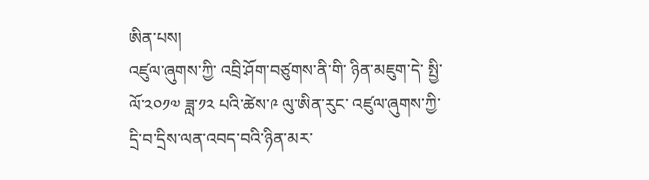ཨིན་པས།
འཛུལ་ཞུགས་ཀྱི་ འབྲི་ཤོག་བཙུགས་ནི་གི་ ཉིན་མཇུག་དེ་ སྤྱི་ལོ་༢༠༡༧ ཟླ་༡༢ པའི་ཚེས་༩ ལུ་ཨིན་རུང་ འཛུལ་ཞུགས་ཀྱི་ དྲི་བ་དྲིས་ལན་འབད་བའི་ཉིན་མར་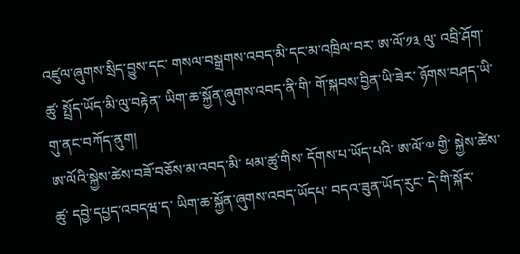འཛུལ་ཞུགས་སྲིད་བྱུས་དང་ གསལ་བསྒྲགས་འབད་མི་དང་མ་འཁྲིལ་བར་ ཨ་ལོ་༡༣ ལུ་ འབྲི་ཤོག་ཚུ་ སྤྲོད་ཡོད་མི་ལུ་བརྟེན་ ཡིག་ཆ་སྐྱོན་ཞུགས་འབད་ནི་གི་ གོ་སྐབས་བྱིན་ཡི་ཟེར་ ཉོགས་བཤད་ཡི་གུ་ནང་བཀོད་ནུག།
ཨ་ལོའི་སྐྱེས་ཚེས་བཟོ་བཅོས་མ་འབད་མི་ ཕམ་ཚུ་གིས་ དོགས་པ་ཡོད་པའི་ ཨ་ལོ་༧ གྱི་ སྐྱེས་ཚེས་ཚུ་ དབྱེ་དཔྱད་འབདཝ་ད་ ཡིག་ཆ་སྐྱོན་ཞུགས་འབད་ཡོདཔ་ བདའ་ཟུན་ཡོད་རུང་ དེ་གི་སྐོར་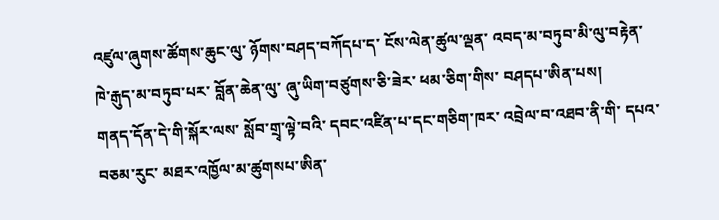འཛུལ་ཞུགས་ཚོགས་ཆུང་ལུ་ ཉོགས་བཤད་བཀོདཔ་ད་ ངོས་ལེན་ཚུལ་ལྡན་ འབད་མ་བཏུབ་མི་ལུ་བརྟེན་ ཁེ་རྒུད་མ་བཏུབ་པར་ བློན་ཆེན་ལུ་ ཞུ་ཡིག་བཙུགས་ཅི་ཟེར་ ཕམ་ཅིག་གིས་ བཤདཔ་ཨིན་པས།
གནད་དོན་དེ་གི་སྐོར་ལས་ སློབ་གྲྭ་ལྟེ་བའི་ དབང་འཛིན་པ་དང་གཅིག་ཁར་ འབྲེལ་བ་འཐབ་ནི་གི་ དཔའ་བཅམ་རུང་ མཐར་འཁྱོལ་མ་ཚུགསཔ་ཨིན་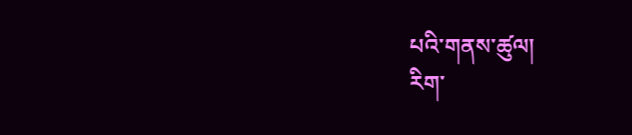པའི་གནས་ཚུལ།
རིག་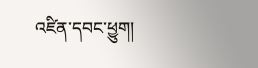འཛིན་དབང་ཕྱུག།